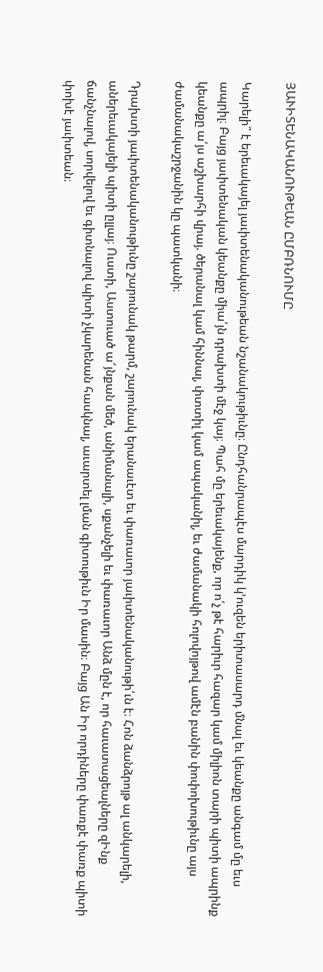ՅԱՒԻՏԵՆԱԿԱՆՈՒԹԵԱՆ ԸՄԲՌՆՈՒՄԸ

Կարելի՞ է երեւակայել յաւիտենականութեան նշանակութիւնը։ Ընդհանրապէս մարդիկ կ՚ուզեն երիտասարդ մնալ եւ կեանքը անգամ մը եւս ապրիլ։ Բայց յաւիտենական կեանքը միա՛յն դրախտի մէջ կայ։ Պահ մը երեւակայենք, որ ո՛չ թէ հարիւր հազար կամ միլիոն տարի պիտի ապրինք կեանքը ա՛յս աշխարհի վրայ. ծերանալ կամ հիննալ, փտտիլ կամ ապականիլ, եւ ժամանակի հոլովոյթով ամէն բանին փոփոխութիւնը այս ժամանակաշրջանին կը պատկանի։

Դրախտի յաւիտենականութիւնը շարունակ թարմ, շարունակ երանաւէտ եւ փառաւոր յաւիտենականութի՛ւն է։ Հոն ձանձրոյթ ալ անկարելի, աներեւակայելի պիտի ըլլայ։ Ուստի, Աստուած ա՜յնքան մեծ, անիմանալի, սքանչելի եւ փառաւոր Անձ մըն է, որ հաւատացեալները զԻնք ճանչնալով, սորվելով եւ գիտնալով պիտի չկարենան հասկնալ, աւարտել լման գիտութիւն Իր մասին։ Բայց Ան Իր որդիները փառքէ փառք պիտի փոխէ յաւիտեան։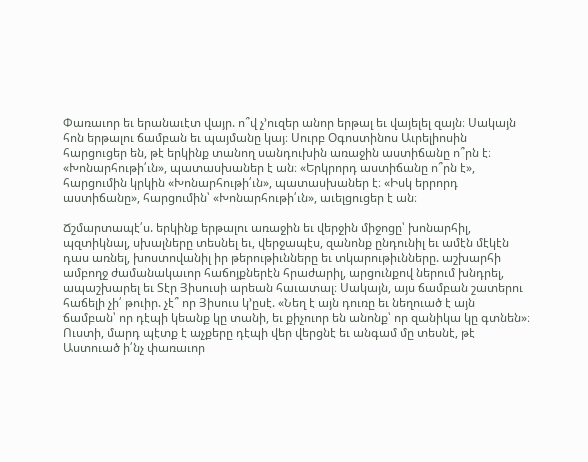Փառաւոր եւ երանաւէտ վայր. ո՞վ չ՚ուզեր անոր երթալ եւ վայելել զայն։ Սակայն հոն երթալու ճամբան եւ պայմանը կայ։ Սուրբ Օգոստինոս Աւրելիոսին հարցուցեր են, թէ երկինք տանող սանդուխին առաջին աստիճանը ո՞րն է։ «Խոնարհութի՛ւն», պատասխաներ է ան։ «Երկրորդ աստիճանը ո՞րն է», հարցումին կրկին «Խոնարհութի՛ւն», պատասխաներ է։ «Իսկ երրորդ աստիճանը», հարցումին՝ «Խոնարհութի՛ւն», աւելցուցեր է ան։

Ճշմարտապէ՛ս. երկինք երթալու առաջին եւ վերջին միջոցը՝ խոնարհիլ, պզտիկնալ, սխալները տեսնել եւ, վերջապէս, զանոնք ընդունիլ եւ ամէն մէկէն դաս առնել, խոստովանիլ իր թերութիւնները եւ տկարութիւնները. աշխարհի ամբողջ ժամանակաւոր հաճոյքներէն հրաժարիլ, արցունքով ներում խնդրել, ապաշխարել եւ Տէր Յիսուսի արեան հաւատալ։ Սակայն, այս ճամբան շատերու հաճելի չի՛ թուիր. չէ՞ որ Յիսուս կ՚ըսէ. «Նեղ է այն դուռը եւ նեղուած է այն ճամբան՝ որ դէպի կեանք կը տանի, եւ քիչուոր են անոնք՝ որ զանիկա կը գտնեն»։ Ուստի, մարդ պէտք է աչքերը դէպի վեր վերցնէ եւ անգամ մը տեսնէ, թէ Աստուած ի՛նչ փառաւոր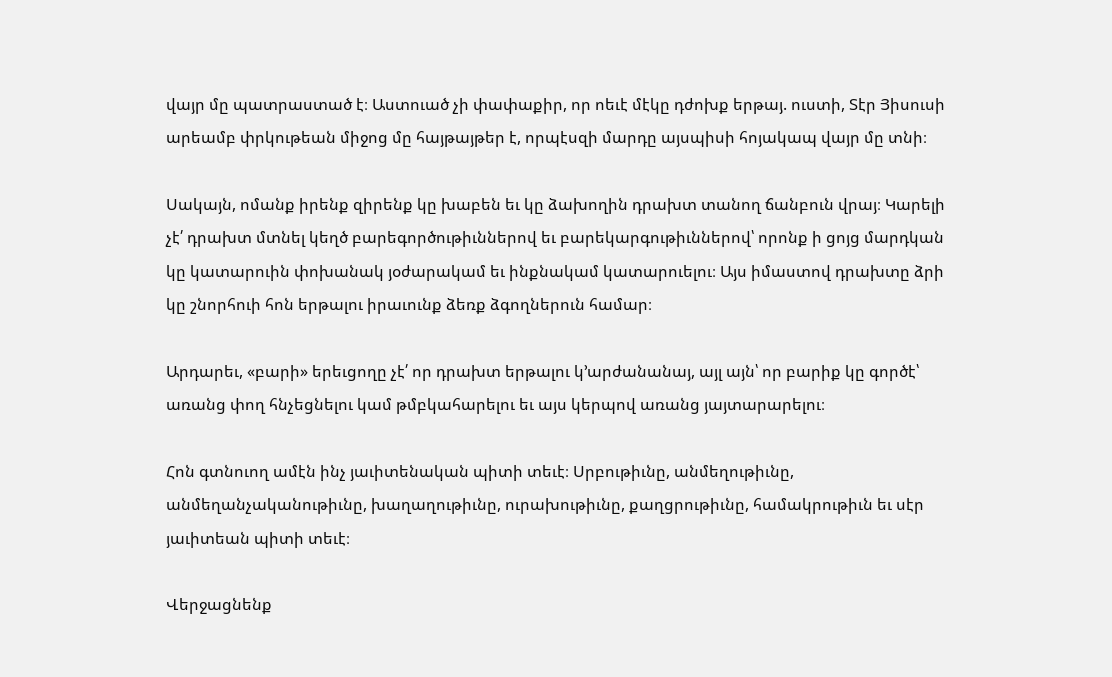վայր մը պատրաստած է։ Աստուած չի փափաքիր, որ ոեւէ մէկը դժոխք երթայ. ուստի, Տէր Յիսուսի արեամբ փրկութեան միջոց մը հայթայթեր է, որպէսզի մարդը այսպիսի հոյակապ վայր մը տնի։

Սակայն, ոմանք իրենք զիրենք կը խաբեն եւ կը ձախողին դրախտ տանող ճանբուն վրայ։ Կարելի չէ՛ դրախտ մտնել կեղծ բարեգործութիւններով եւ բարեկարգութիւններով՝ որոնք ի ցոյց մարդկան կը կատարուին փոխանակ յօժարակամ եւ ինքնակամ կատարուելու։ Այս իմաստով դրախտը ձրի կը շնորհուի հոն երթալու իրաւունք ձեռք ձգողներուն համար։

Արդարեւ, «բարի» երեւցողը չէ՛ որ դրախտ երթալու կ՚արժանանայ, այլ այն՝ որ բարիք կը գործէ՝ առանց փող հնչեցնելու կամ թմբկահարելու եւ այս կերպով առանց յայտարարելու։

Հոն գտնուող ամէն ինչ յաւիտենական պիտի տեւէ։ Սրբութիւնը, անմեղութիւնը, անմեղանչականութիւնը, խաղաղութիւնը, ուրախութիւնը, քաղցրութիւնը, համակրութիւն եւ սէր յաւիտեան պիտի տեւէ։

Վերջացնենք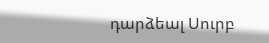դարձեալ Սուրբ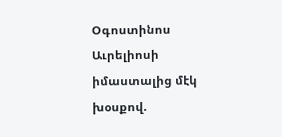Օգոստինոս Աւրելիոսի իմաստալից մէկ խօսքով.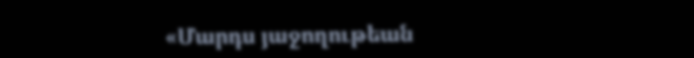«Մարդս յաջողութեան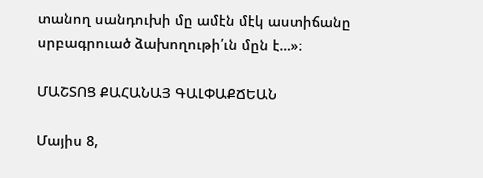տանող սանդուխի մը ամէն մէկ աստիճանը սրբագրուած ձախողութի՛ւն մըն է…»։

ՄԱՇՏՈՑ ՔԱՀԱՆԱՅ ԳԱԼՓԱՔՃԵԱՆ

Մայիս 8,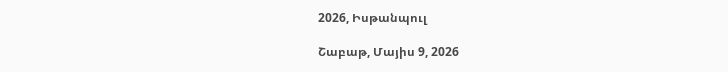2026, Իսթանպուլ

Շաբաթ, Մայիս 9, 2026